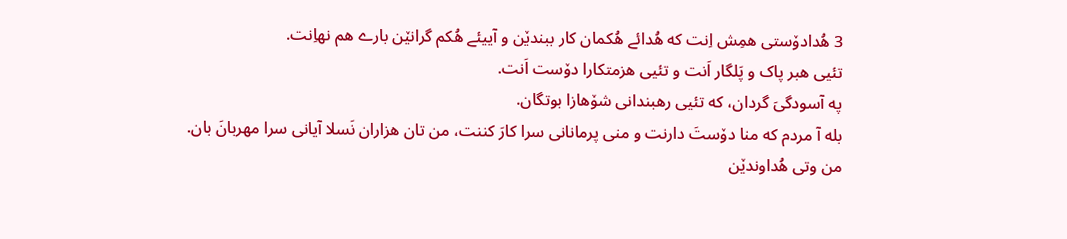3 هُدادۆستی همِش اِنت که هُدائے هُکمان کار ببندێن و آییئے هُکم گرانێن بارے هم نهاِنت.
تئیی هبر پاک و پَلگار اَنت و تئیی هزمتکارا دۆست اَنت.
په آسودگیَ گردان، که تئیی رهبندانی شۆهازا بوتگان.
بله آ مردم که منا دۆستَ دارنت و منی پرمانانی سرا کارَ کننت، من تان هزاران نَسلا آیانی سرا مهربانَ بان.
من وتی هُداوندێن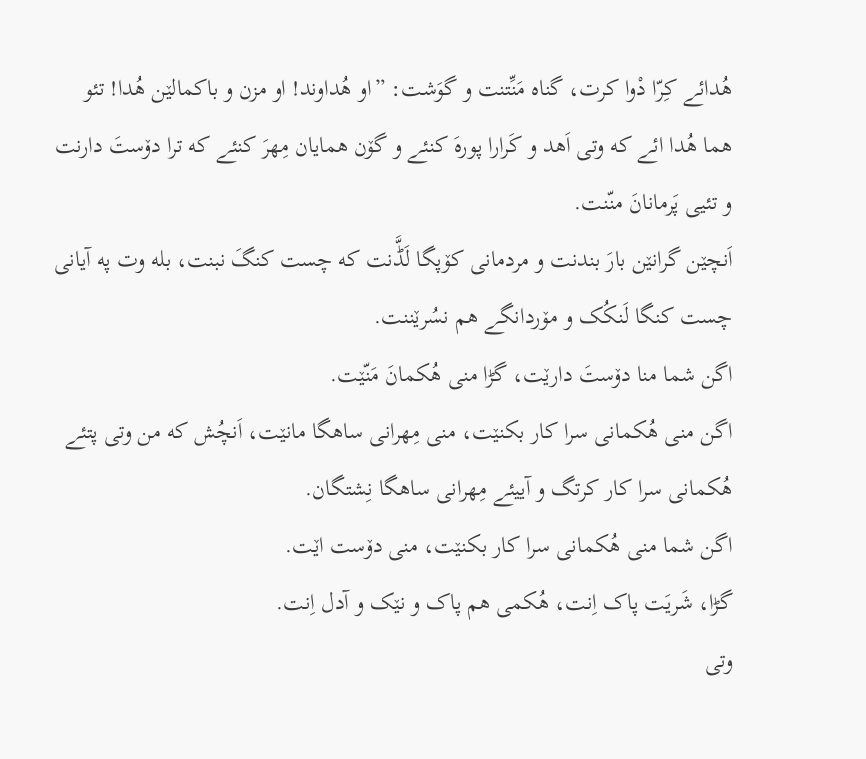هُدائے کِرّا دْوا کرت، گناه مَنِّتنت و گوَشت: ”او هُداوند! او مزن و باکمالێن هُدا! تئو هما هُدا ائے که وتی اَهد و کَرارا پورهَ کنئے و گۆن همایان مِهرَ کنئے که ترا دۆستَ دارنت و تئیی پَرمانانَ منّنت.
اَنچێن گرانێن بارَ بندنت و مردمانی کۆپگا لَڈَّنت که چست کنگَ نبنت، بله وت په آیانی چست کنگا لَنکُک و مۆردانگے هم نسُرێننت.
اگن شما منا دۆستَ دارێت، گڑا منی هُکمانَ مَنّێت.
اگن منی هُکمانی سرا کار بکنێت، منی مِهرانی ساهگا مانێت، اَنچُش که من وتی پتئے هُکمانی سرا کار کرتگ و آییئے مِهرانی ساهگا نِشتگان.
اگن شما منی هُکمانی سرا کار بکنێت، منی دۆست اێت.
گڑا، شَریَت پاک اِنت، هُکمی هم پاک و نێک و آدل اِنت.
وتی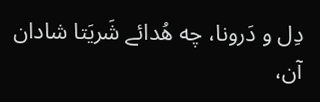دِل و دَرونا، چه هُدائے شَریَتا شادان آن،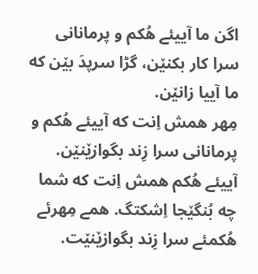اگن ما آییئے هُکم و پرمانانی سرا کار بکنێن، گڑا سرپدَ بێن که ما آییا زانێن.
مِهر همش اِنت که آییئے هُکم و پرمانانی سرا زِند بگوازێنێن. آییئے هُکم همش اِنت که شما چه بُنگێجا اِشکتگ. همے مِهرئے هُکمئے سرا زِند بگوازێنێت.